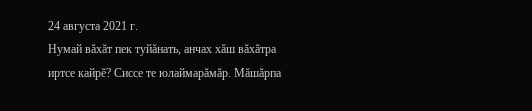24 августа 2021 г.
Нумай вăхăт пек туйăнать, анчах хăш вăхăтра иртсе кайрĕ? Сиссе те юлаймарăмăр. Мăшăрпа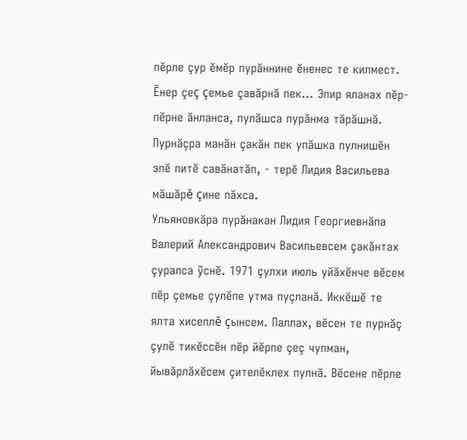пĕрле çур ĕмĕр пурăннине ĕненес те килмест. Ĕнер çеç çемье çавăрнă пек... Эпир яланах пĕр-пĕрне ăнланса, пулăшса пурăнма тăрăшнă. Пурнăçра манăн çакăн пек упăшка пулнишĕн эпĕ питĕ савăнатăп, - терĕ Лидия Васильева мăшăрĕ çине пăхса.
Ульяновкăра пурăнакан Лидия Георгиевнăпа Валерий Александрович Васильевсем çакăнтах çуралса ỹснĕ. 1971 çулхи июль уйăхĕнче вĕсем пĕр çемье çулĕпе утма пуçланă. Иккĕшĕ те ялта хисеплĕ çынсем. Паллах, вĕсен те пурнăç çулĕ тикĕссĕн пĕр йĕрпе çеç чупман, йывăрлăхĕсем çителĕклех пулнă. Вĕсене пĕрле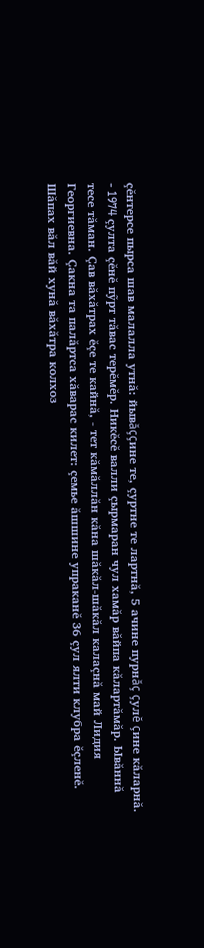çĕнтерсе пырса шав малалла утнă: йывăççине те, çуртне те лартнă, 5 ачине пурнăç çулĕ çине кăларнă.
- 1974 çулта çĕнĕ пỹрт тăвас терĕмĕр. Никĕсĕ валли çырмаран чул хамăр вăйпа кăлартăмăр. Ывăннă тесе тăман. Çав вăхăтрах ĕçе те кайнă, - тет кăмăллăн кăна шăкăл-шăкăл калаçнă май Лидия Георгиевна. Çакна та палăртса хăварас килет: çемье ăшшине упраканĕ 36 çул ялти клубра ĕçленĕ. Шăпах вăл вăй хунă вăхăтра колхоз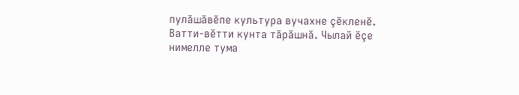пулăшăвĕпе культура вучахне çĕкленĕ. Ватти-вĕтти кунта тăрăшнă. Чылай ĕçе нимелле тума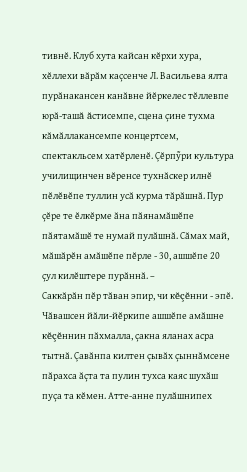тивнĕ. Клуб хута кайсан кĕрхи хура, хĕллехи вăрăм каçсенче Л. Васильева ялта пурăнакансен канăвне йĕркелес тĕллевпе юрă-ташă ăстисемпе, сцена çине тухма кăмăллакансемпе концертсем, спектакльсем хатĕрленĕ. Çĕрпỹри культура училищинчен вĕренсе тухнăскер илнĕ пĕлĕвĕпе туллин усă курма тăрăшнă. Пур çĕре те ĕлкĕрме ăна пăянамăшĕпе пăятамăшĕ те нумай пулăшнă. Сăмах май, мăшăрĕн амăшĕпе пĕрле - 30, ашшĕпе 20 çул килĕштере пурăннă. –
Саккăрăн пĕр тăван эпир, чи кĕçĕнни - эпĕ. Чăвашсен йăли-йĕркипе ашшĕпе амăшне кĕçĕннин пăхмалла, çакна яланах асра тытнă. Çавăнпа килтен çывăх çыннăмсене пăрахса ăçта та пулин тухса каяс шухăш пуçа та кĕмен. Атте-анне пулăшнипех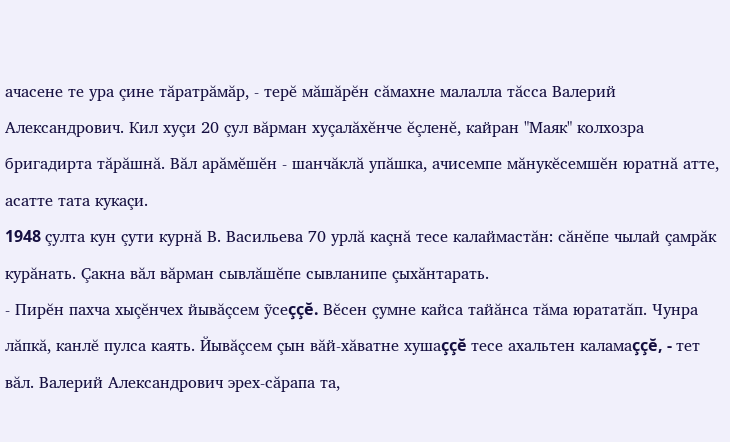ачасене те ура çине тăратрăмăр, - терĕ мăшăрĕн сăмахне малалла тăсса Валерий Александрович. Кил хуçи 20 çул вăрман хуçалăхĕнче ĕçленĕ, кайран "Маяк" колхозра бригадирта тăрăшнă. Вăл арăмĕшĕн - шанчăклă упăшка, ачисемпе мăнукĕсемшĕн юратнă атте, асатте тата кукаçи.
1948 çулта кун çути курнă В. Васильева 70 урлă каçнă тесе калаймастăн: сăнĕпе чылай çамрăк курăнать. Çакна вăл вăрман сывлăшĕпе сывланипе çыхăнтарать.
- Пирĕн пахча хыçĕнчех йывăçсем ỹсеççĕ. Вĕсен çумне кайса тайăнса тăма юрататăп. Чунра лăпкă, канлĕ пулса каять. Йывăçсем çын вăй-хăватне хушаççĕ тесе ахальтен каламаççĕ, - тет вăл. Валерий Александрович эрех-сăрапа та,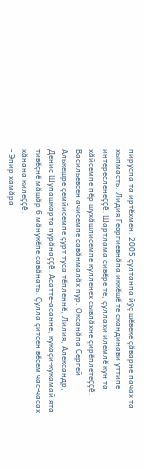пируспа та иртĕхмен. 2005 çултанпа йỹç шĕвеке çăварне пачах та хыпмасть. Лидия Георгиевнăпа иккĕшĕ те скандинави уттипе интересленеççĕ. Шартлама сивĕре те, çуллахи илемлĕ кун та хăйсемпе пĕр шухăшлисемпе кулленех сывлăхне çирĕплетеççĕ.
Васильевсен ачисемпе савăнмалăх пур. Оксанăпа Сергей Алькешре çемйисемпе çурт туса тĕпленнĕ, Лилия, Александр, Денис Шупашкарта пурăнаççĕ. Асатте-асанне, кукаçи-кукамай ята тивĕçнĕ мăшăр 6 мăнукĕпе савăнать. Çулла çитсен вĕсем час-часах хăнана килеççĕ.
- Эпир хамăра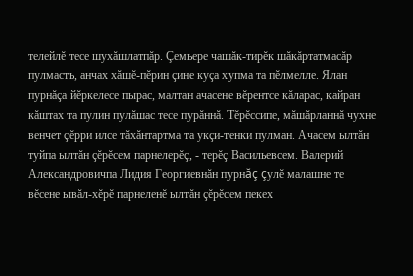телейлĕ тесе шухăшлатпăр. Çемьере чашăк-тирĕк шăкăртатмасăр пулмасть, анчах хăшĕ-пĕрин çине куçа хупма та пĕлмелле. Ялан пурнăçа йĕркелесе пырас, малтан ачасене вĕрентсе кăларас, кайран кăштах та пулин пулăшас тесе пурăннă. Тĕрĕссипе, мăшăрланнă чухне венчет çĕрри илсе тăхăнтартма та укçи-тенки пулман. Ачасем ылтăн туйпа ылтăн çĕрĕсем парнелерĕç, - терĕç Васильевсем. Валерий Александровичпа Лидия Георгиевнăн пурнăç çулĕ малашне те вĕсене ывăл-хĕрĕ парнеленĕ ылтăн çĕрĕсем пекех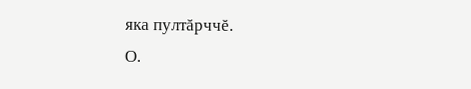яка пултăрччĕ.
О.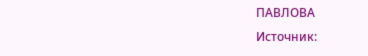ПАВЛОВА
Источник: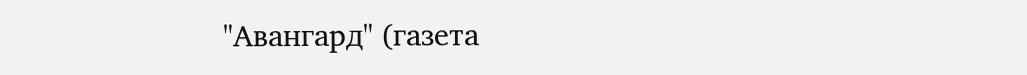"Авангард" (газета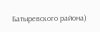Батыревского района)